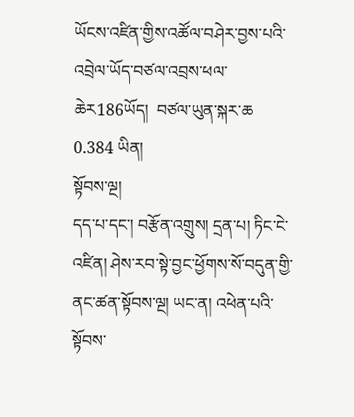ཡོངས་འཛིན་གྱིས་འཚོལ་བཤེར་བྱས་པའི་འབྲེལ་ཡོད་བཙལ་འབྲས་ཕལ་ཆེར186ཡོད།  བཙལ་ཡུན་སྐར་ཆ 0.384 ཡིན།
སྟོབས་ལྔ།
དད་པ་དང་། བརྩོན་འགྲུས། དྲན་པ། ཏིང་ངེ་འཛིན། ཤེས་རབ་སྟེ་བྱང་ཕྱོགས་སོ་བདུན་གྱི་ནང་ཚན་སྟོབས་ལྔ། ཡང་ན། འཕེན་པའི་སྟོབས་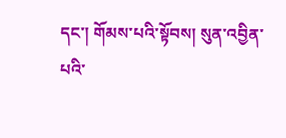དང་། གོམས་པའི་སྟོབས། སུན་འབྱིན་པའི་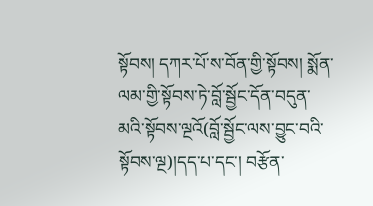སྟོབས། དཀར་པོ་ས་བོན་གྱི་སྟོབས། སྨོན་ལམ་གྱི་སྟོབས་ཏེ་བློ་སྦྱོང་དོན་བདུན་མའི་སྟོབས་ལྔའོ(བློ་སྦྱོང་ལས་བྱུང་བའི་སྟོབས་ལྔ)།དད་པ་དང་། བརྩོན་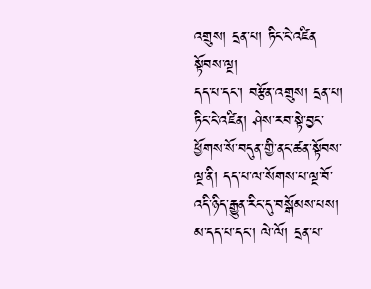འགྲུས། དྲན་པ། ཏིང་ངེ་འཛིན
སྟོབས་ལྔ།
དད་པ་དང་། བརྩོན་འགྲུས། དྲན་པ། ཏིང་ངེ་འཛིན། ཤེས་རབ་སྟེ་བྱང་ཕྱོགས་སོ་བདུན་གྱི་ནང་ཚན་སྟོབས་ལྔ་ནི། དད་པ་ལ་སོགས་པ་ལྔ་བོ་འདི་ཉིད་རྒྱུན་རིང་དུ་བསྒོམས་པས། མ་དད་པ་དང་། ལེ་ལོ། དྲན་པ་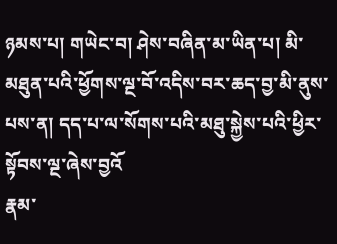ཉམས་པ། གཡེང་བ། ཤེས་བཞིན་མ་ཡིན་པ། མི་མཐུན་པའི་ཕྱོགས་ལྔ་བོ་འདིས་བར་ཆད་བྱ་མི་ནུས་པས་ན། དད་པ་ལ་སོགས་པའི་མཐུ་སྐྱེས་པའི་ཕྱིར་སྟོབས་ལྔ་ཞེས་བྱའོ
རྣམ་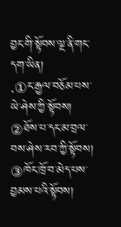བྱང་གི་སྟོབས་ལྔ་ནི་གང་དག་ཡིན།
.①ང་རྒྱལ་བཅོམ་པས་ཡེ་ཤེས་ཀྱི་སྟོབས། ②ཐོས་པ་དང་མ་བྲལ་བས་ཤེས་རབ་ཀྱི་སྟོབས། ③ཁོང་ཁྲོ་བ་མེད་པས་བྱམས་པའི་སྟོབས།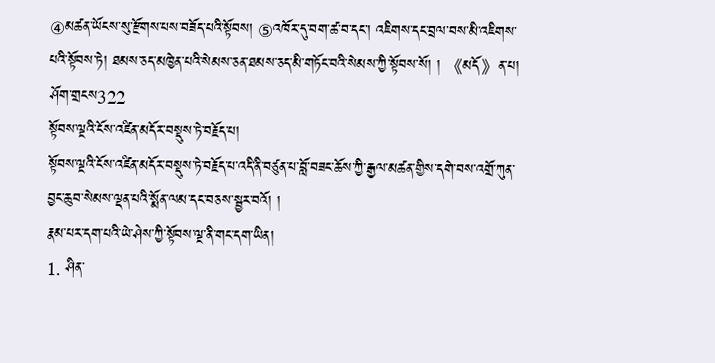④མཚན་ཡོངས་སུ་རྫོགས་པས་བཟོད་པའི་སྟོབས། ⑤འཁོར་དུ་བག་ཚ་བ་དང་། འཇིགས་དང་བྲལ་བས་མི་འཇིགས་པའི་སྟོབས་ཏེ། ཐམས་ཅད་མཁྱེན་པའི་སེམས་ཅན་ཐམས་ཅད་མི་གཏོང་བའི་སེམས་ཀྱི་སྟོབས་སོ། ། 《མདོ》ན་པ། ཤོག་གྲངས322
སྟོབས་ལྔའི་ངོས་འཛིན་མདོར་བསྡུས་ཏེ་བརྗོད་པ།
སྟོབས་ལྔའི་ངོས་འཛིན་མདོར་བསྡུས་ཏེ་བརྗོད་པ་འདི་ནི་བཙུན་པ་བློ་བཟང་ཆོས་ཀྱི་རྒྱལ་མཚན་གྱིས་དགེ་བས་འགྲོ་ཀུན་བྱང་ཆུབ་སེམས་ལྡན་པའི་སྨོན་ལམ་དང་བཅས་སྦྱར་བའོ། །
རྣམ་པར་དག་པའི་ཡེ་ཤེས་ཀྱི་སྟོབས་ལྔ་ནི་གང་དག་ཡིན།
1. ཤིན་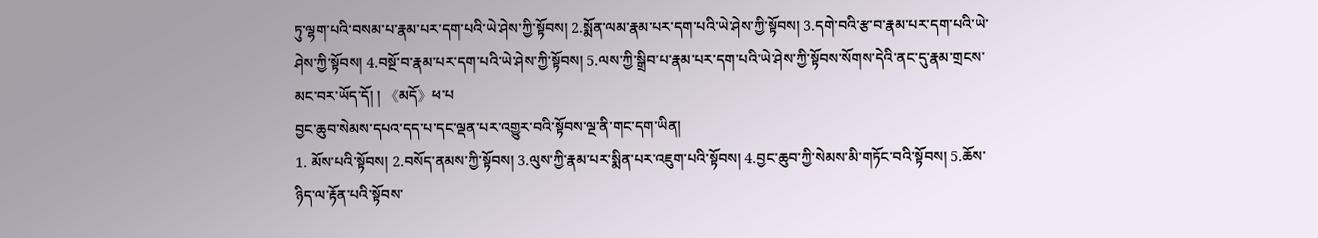ཏུ་ལྷག་པའི་བསམ་པ་རྣམ་པར་དག་པའི་ཡེ་ཤེས་ཀྱི་སྟོབས། 2.སྨོན་ལམ་རྣམ་པར་དག་པའི་ཡེ་ཤེས་ཀྱི་སྟོབས། 3.དགེ་བའི་རྩ་བ་རྣམ་པར་དག་པའི་ཡེ་ཤེས་ཀྱི་སྟོབས། 4.བསྔོ་བ་རྣམ་པར་དག་པའི་ཡེ་ཤེས་ཀྱི་སྟོབས། 5.ལས་ཀྱི་སྒྲིབ་པ་རྣམ་པར་དག་པའི་ཡེ་ཤེས་ཀྱི་སྟོབས་སོགས་དེའི་ནང་དུ་རྣམ་གྲངས་མང་བར་ཡོད་དོ། ། 《མདོ》ཕ་པ
བྱང་ཆུབ་སེམས་དཔའ་དད་པ་དང་ལྡན་པར་འགྱུར་བའི་སྟོབས་ལྔ་ནི་གང་དག་ཡིན།
1. མོས་པའི་སྟོབས། 2.བསོད་ནམས་ཀྱི་སྟོབས། 3.ལུས་ཀྱི་རྣམ་པར་སྨིན་པར་འཇུག་པའི་སྟོབས། 4.བྱང་ཆུབ་ཀྱི་སེམས་མི་གཏོང་བའི་སྟོབས། 5.ཆོས་ཉིད་ལ་རྟོན་པའི་སྟོབས་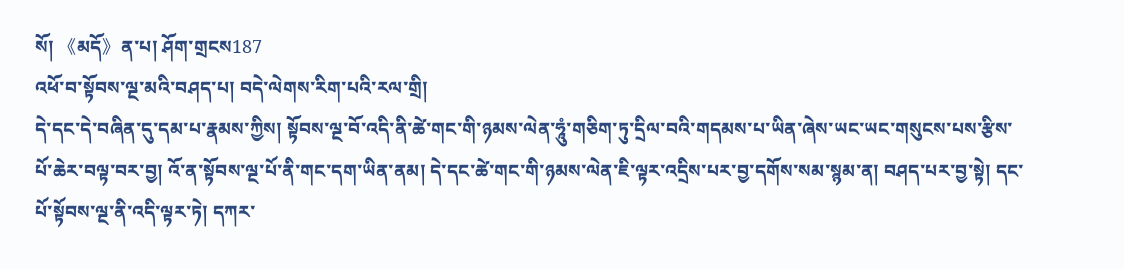སོ། 《མདོ》ན་པ། ཤོག་གྲངས187
འཕོ་བ་སྟོབས་ལྔ་མའི་བཤད་པ། བདེ་ལེགས་རིག་པའི་རལ་གྲི།
དེ་དང་དེ་བཞིན་དུ་དམ་པ་རྣམས་ཀྱིས། སྟོབས་ལྔ་བོ་འདི་ནི་ཚེ་གང་གི་ཉམས་ལེན་ཧཱུཾ་གཅིག་ཏུ་དྲིལ་བའི་གདམས་པ་ཡིན་ཞེས་ཡང་ཡང་གསུངས་པས་རྩིས་པོ་ཆེར་བལྟ་བར་བྱ། འོ་ན་སྟོབས་ལྔ་པོ་ནི་གང་དག་ཡིན་ནམ། དེ་དང་ཚེ་གང་གི་ཉམས་ལེན་ཇི་ལྟར་འདྲིས་པར་བྱ་དགོས་སམ་སྙམ་ན། བཤད་པར་བྱ་སྟེ། དང་པོ་སྟོབས་ལྔ་ནི་འདི་ལྟར་ཏེ། དཀར་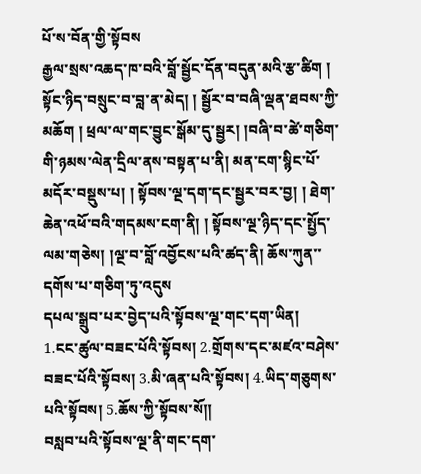པོ་ས་བོན་གྱི་སྟོབས
རྒྱལ་སྲས་འཆད་ཁ་བའི་བློ་སྦྱོང་དོན་བདུན་མའི་རྩ་ཚིག །
སྟོང་ཉིད་བསྲུང་བ་བླ་ན་མེད། ། སྦྱོར་བ་བཞི་ལྡན་ཐབས་ཀྱི་མཆོག ། ཕྲལ་ལ་གང་བྱུང་སྒོམ་དུ་སྦྱར། །བཞི་བ་ཚེ་གཅིག་གི་ཉམས་ལེན་དྲིལ་ནས་བསྟན་པ་ནི། མན་ངག་སྙིང་པོ་མདོར་བསྡུས་པ། ། སྟོབས་ལྔ་དག་དང་སྦྱར་བར་བྱ། ། ཐེག་ཆེན་འཕོ་བའི་གདམས་ངག་ནི། ། སྟོབས་ལྔ་ཉིད་དང་སྤྱོད་ལམ་གཅེས། །ལྔ་བ་བློ་འབྱོངས་པའི་ཚད་ནི། ཆོས་ཀུན་་དགོས་པ་གཅིག་ཏུ་འདུས
དཔལ་སྒྲུབ་པར་བྱེད་པའི་སྟོབས་ལྔ་གང་དག་ཡིན།
1.ངང་ཚུལ་བཟང་པོའི་སྟོབས། 2.གྲོགས་དང་མཛའ་བཤེས་བཟང་པོའི་སྟོབས། 3.མི་ཞན་པའི་སྟོབས། 4.ཡིད་གཅུགས་པའི་སྟོབས། 5.ཆོས་ཀྱི་སྟོབས་སོ༎
བསླབ་པའི་སྟོབས་ལྔ་ནི་གང་དག་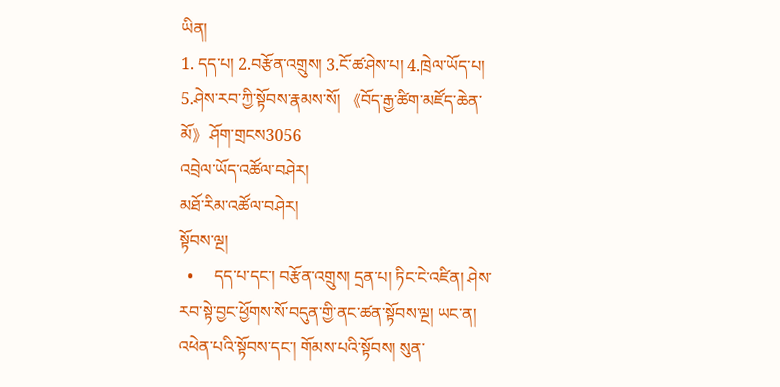ཡིན།
1. དད་པ། 2.བརྩོན་འགྲུས། 3.ངོ་ཚ་ཤེས་པ། 4.ཁྲེལ་ཡོད་པ། 5.ཤེས་རབ་ཀྱི་སྟོབས་རྣམས་སོ། 《བོད་རྒྱ་ཚིག་མཛོད་ཆེན་མོ》ཤོག་གྲངས3056
འབྲེལ་ཡོད་འཚོལ་བཤེར།
མཐོ་རིམ་འཚོལ་བཤེར།
སྟོབས་ལྔ།
  •     དད་པ་དང་། བརྩོན་འགྲུས། དྲན་པ། ཏིང་ངེ་འཛིན། ཤེས་རབ་སྟེ་བྱང་ཕྱོགས་སོ་བདུན་གྱི་ནང་ཚན་སྟོབས་ལྔ། ཡང་ན། འཕེན་པའི་སྟོབས་དང་། གོམས་པའི་སྟོབས། སུན་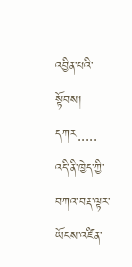འབྱིན་པའི་སྟོབས། དཀར.....
འདི་ནི་ཁྱེད་ཀྱི་བཀའ་བརྡ་ལྟར་ཡོངས་འཛིན་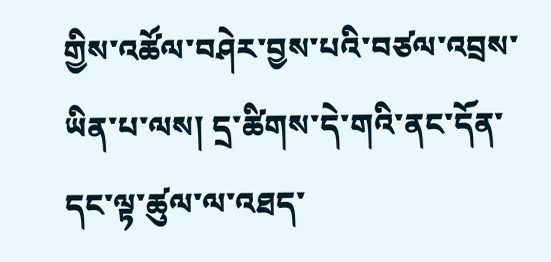གྱིས་འཚོལ་བཤེར་བྱས་པའི་བཙལ་འབྲས་ཡིན་པ་ལས། དྲ་ཚིགས་དེ་གའི་ནང་དོན་དང་ལྟ་ཚུལ་ལ་འཐད་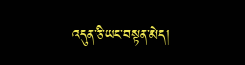འདུན་ཅི་ཡང་བསྟན་མེད།